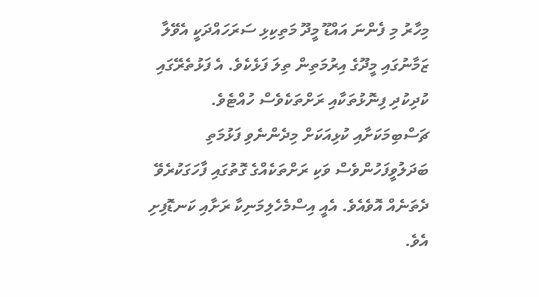މިހާރު މި ފެންނަ އައްޑޫ މީދޫ މަތިކިޅި ސަރަހައްދަކީ އެވޭލާ ޒަމާނުގައި މީދޫގެ އިރުމަތިން ތިލަ ފަޅެކެވެ. އެ ފަޅުތެރޭގައި ކުދިކުދި ފިނޮޅުތަކާއި ރަށްތަކެވެސް ހުއްޓެވެ. ޗަސްބިމަކަށާއި ކުޅިއަކަށް މިދެންނެވި ފަޅުމަތި ބަދަލުވީފަހުންވެސް ވަކި ރަށްތަކެއްގެ ގޮތުގައި ފާހަގަކުރެވޭ ދެތަނެއް އޮވެއެވެ. އެއީ އިސްމެހެލިމަނިކާ ރަށާއި ކަނޑޮފިށި އެވެ.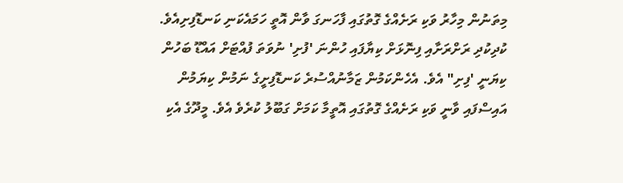މިތަނުން މިހާރު ވަކި ރަށެއްގެ ގޮތުގައި ފާހަނގަ ވާން އޮތީ ހަމައެކަނި ކަނޑޮފިށިއެވެ.
ކުދިކުދި ރަށްރަށާއި ފިނޮޅަށް ކިޔާފައި ހުންނަ 'ފުށި' ނުވަތަ ފުއްޓަށް އައްޑޫ ބަހުން ކިޔަނީ 'ފިށި" އެވެ. އެހެންކަމުން ޒަމާނުއްސުރެ ކަނޑޮފިށީގެ ނަމުން ކިޔަމުން އައިސްފައި ވާނީ ވަކި ރަށެއްގެ ގޮތުގައި އޮތީމާ ކަމަށް ގަބޫލު ކުރެވެ އެވެ. މީދޫގެ އެކި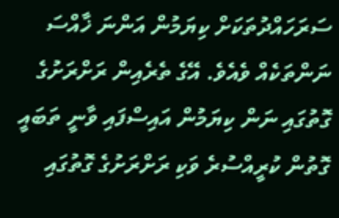ސަރަހައްދުތަކަށް ކިޔަމުން އަންނަ ޚާއްސަ ނަންތަކެއް ވެއެވެ. އޭގެ ތެރެއިން ރަށްރަށުގެ ގޮތުގައި ނަން ކިޔަމުން އައިސްފައި ވާނީ ތަބައީ ގޮތުން ކުރީއްސުރެ ވަކި ރަށްރަށުގެ ގޮތުގައި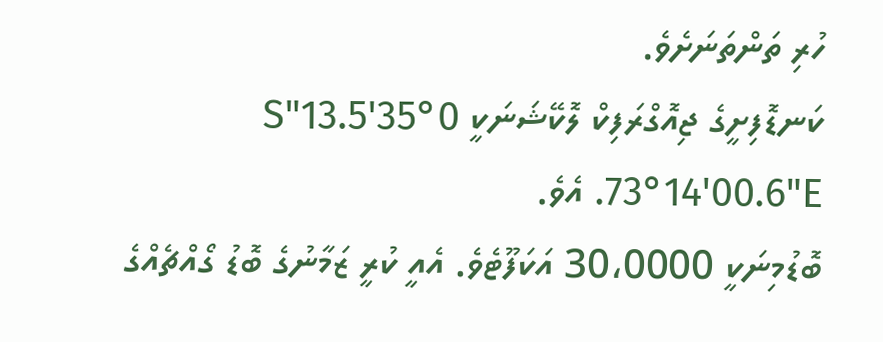ހުރި ތަންތަނަށެވެ.
ކަނޑޮފިށީގެ ޖިއޮގްރަފިކް ލޮކޭޝަނަކީ 0°35'13.5"S 73°14'00.6"E. އެވެ.
ބޮޑުމިނަކީ 30،0000 އަކަފޫޓެވެ. އެއީ ކުރީ ޒަމާނުގެ ބޮޑު ގޯއްޗެއްގެ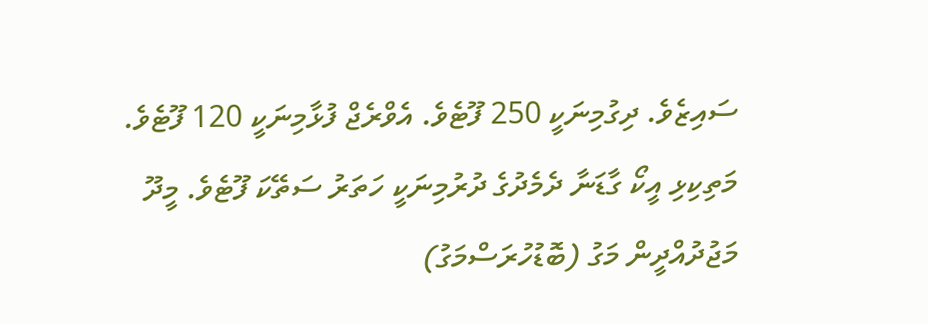ސައިޒެވެ. ދިގުމިނަކީ 250 ފޫޓެވެ. އެވްރެޖް ފުޅާމިނަކީ 120 ފޫޓެވެ. މަތިކިޅި އީކޯ ގާޑަނާ ދެމެދުގެ ދުރުމިނަކީ ހަތަރު ސަތޭކަ ފޫޓެވެ. މީދޫ މަޖުދުއްދީން މަގު (ބޮޑުހުރަސްމަގު)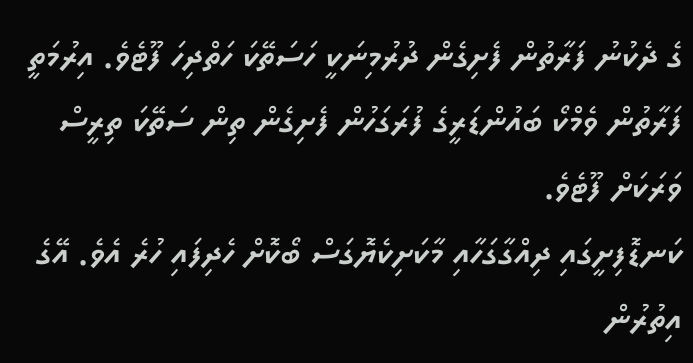ގެ ދެކުނު ފަރާތުން ފެށިގެން ދުރުމިނަކީ ހަސަތޭކަ ހަތްދިހަ ފޫޓެވެ. އިރުމަތީ ފަރާތުން ވެމްކޯ ބައުންޑަރީގެ ފުރަގަހުން ފެށިގެން ތިން ސަތޭކަ ތިރީސް ވަރަކަށް ފޫޓެވެ.
ކަނޑޮފިށީގައި ދިއްގާގަހާއި މާކަށިކެޔޮގަސް ބޯކޮށް ހެދިފައި ހުރެ އެވެ. އޭގެ އިތުރުން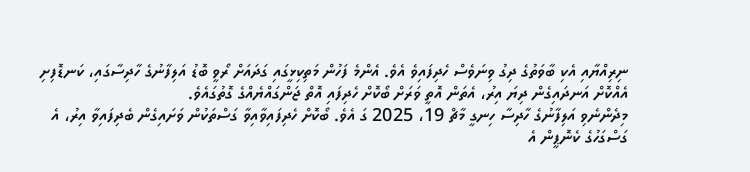ނިރިއްޔާއި އެކި ބާވަތުގެ ދިގު ވިނަވެސް ހެދިފައިވެ އެވެ. އެންމެ ފަހުން މަތިކިޅީގައި ގަދައަށް ރޯވީ ބޮޑު އަލިފާނުގެ ހާދިސާގައި، ކަނޑޮފިށި އެއްކޮށް އަނދައިގެން ދިޔަ އިރު، އެތަން އޮތީ ވަރަށް ބޯކޮށް ހެދިފައި އޮތް ޖަންގައްޔެއްގެ ގޮތުގައެވެ.
މިދެންނެވި އަލިފާނުގެ ހާދިސާ ހިނގީ މާޗް 19، 2025 ގަ އެވެ. ބޯކޮށް ހެދިފައިވާއިވާ ގަސްތަކުން ވަށައިގެން ބެދިފައިވާ އިރު، އެ ގަސްގަހުގެ ކެނޮޕީން އެ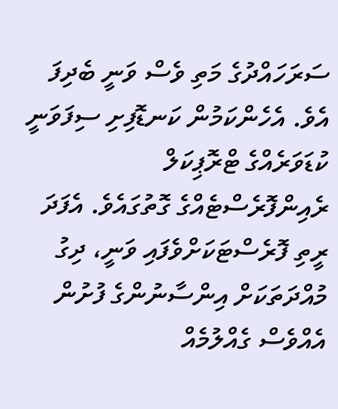ސަރަހައްދުގެ މަތި ވެސް ވަނީ ބެދިފަ އެވެ. އެހެންކަމުން ކަނޑޮފިށި ސިފަވަނީ ކުޑަވަރެއްގެ ޓްރޮޕިކަލް ރެއިންފޮރެސްޓެއްގެ ގޮތުގައެވެ. އެފަދަ ރީތި ފޮރެސްޓަކަށްވެފައި ވަނީ، ދިގު މުއްދަތަކަށް އިންސާނުންގެ ފުށުން އެއްވެސް ގެއްލުމެއް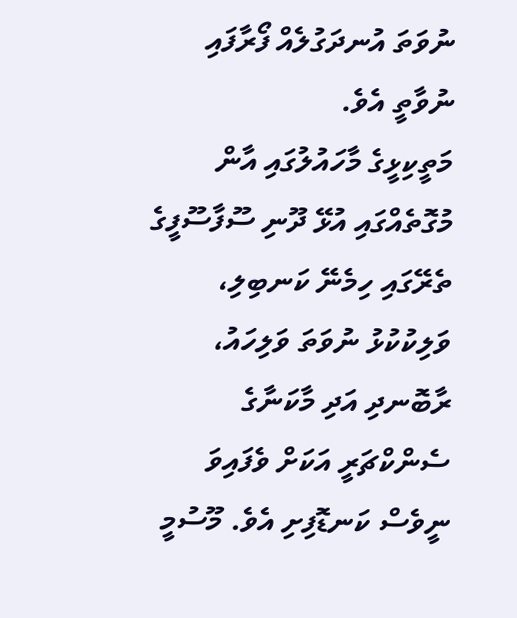ނުވަތަ އުނދަގުލެއް ފޯރާފައި ނުވާތީ އެވެ.
މަތީކިޅީގެ މާހައުލުގައި އާން މުގޮތެއްގައި އުޅޭ ދޫނި ސޫފާސޫފީގެ ތެރޭގައި ހިމެނޭ ކަނބިލި، ވަލިކުކުޅު ނުވަތަ ވަލިހައު، ރާބޮނދި އަދި މާކަނާގެ ސެންކްޗަރީ އަކަށް ވެފައިވަ ނީވެސް ކަނޑޮފިށި އެވެ. މޫސުމީ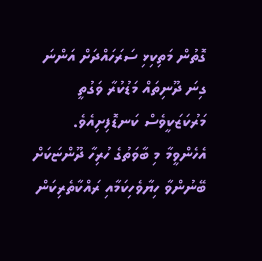ގޮތުން މަތިކިޅި ސަރަހައްދަށް އަންނަ ގިނަ ދޫނިތައް މަޑުކުރާ ވަގުތީ މަރުކަޒަކީވެސް ކަނޑޮފިށިއެވެ.
އެހެންވީމާ މި ބާވަތުގެ ހުރިހާ ދޫންޏަކަށް ބޭނުންވާ ހިޔާވެހިކަމާއި ރައްކާތެރިކަން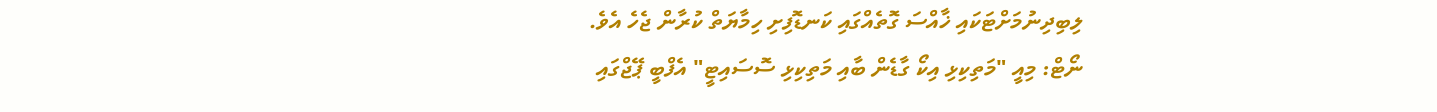ލިބިދިނުމަށްޓަކައި ޚާއްސަ ގޮތެއްގައި ކަނޑޮފިށި ހިމާޔަތް ކުރާން ޖެހެ އެވެ.
ނޯޓް: މިއީ "މަތިކިޅި އިކޯ ގާޑެން ބާއި މަތިކިޅި ސޮސައިޓީ" އެފްބީ ޕޭޖްގައި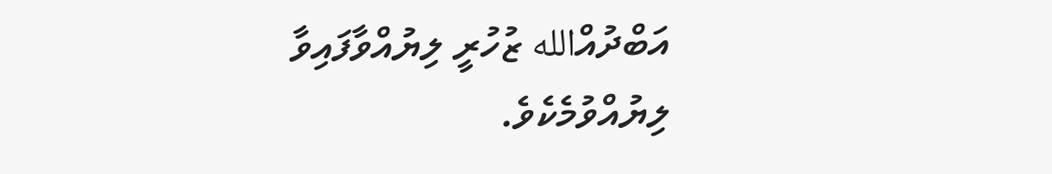އަބްދުއްالله ޒުހުރީ ލިޔުއްވާފައިވާ ލިޔުއްވުމެކެވެ.